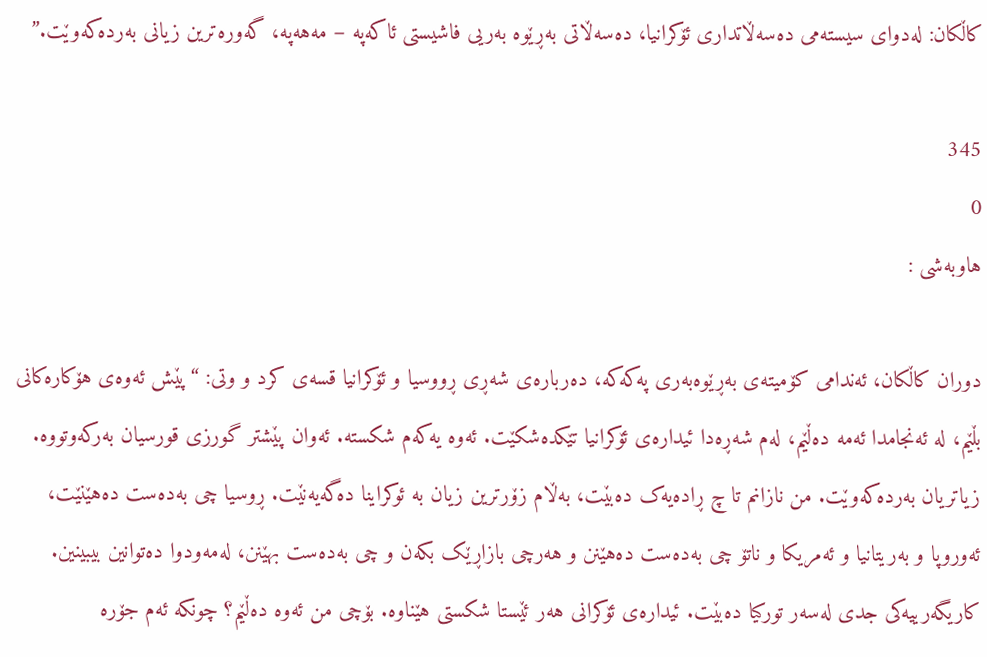كاڵكان: لەدوای سیستەمی دەسەڵاتداری ئۆكرانیا، دەسەڵاتی بەڕێوە بەریی فاشیستی ئاکەپە – مەهەپە، گەورەترین زیانی بەردەکەوێت.”

345
0
هاوبەشی :

دوران کاڵکان، ئەندامی کۆمیتەی بەڕێوەبەری پەکەکە، دەربارەی شەڕی ڕووسیا و ئۆکرانیا قسەی کرد و وتی: “پێش ئەوەی هۆکارەکانی بڵێم، لە ئەنجامدا ئەمە دەڵێم، لەم شەڕەدا ئیدارەی ئۆکرانیا تێکدەشکێت. ئەوە یەکەم شکستە. ئەوان پێشتر گورزی قورسیان بەرکەوتووە. زیاتریان بەردەکەوێت. من نازانم تا چ ڕادەیەک دەبێت، بەڵام زۆرترین زیان بە ئوکراینا دەگەیەنێت. ڕوسیا چی بەدەست دەهێنێت، ئەوروپا و بەریتانیا و ئەمریکا و ناتۆ چی بەدەست دەهێنن و هەرچی بازاڕێک بکەن و چی بەدەست بهێنن، لەمەودوا دەتوانین بیبینین. کاریگەرییەکی جدی لەسەر تورکیا دەبێت. ئیدارەی ئۆکرانی هەر ئێستا شکستی هێناوە. بۆچی من ئەوە دەڵێم؟ چونکە ئەم جۆرە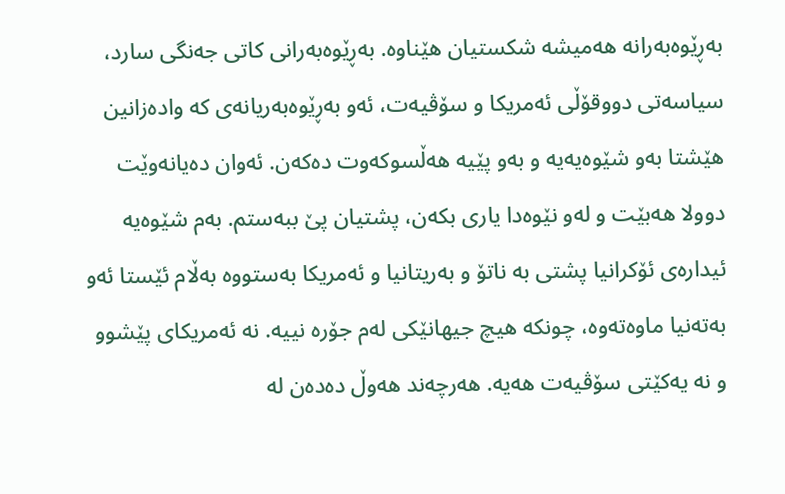بەڕێوەبەرانە هەمیشە شکستیان هێناوە. بەڕێوەبەرانی کاتی جەنگی سارد، سیاسەتی دووقۆڵی ئەمریکا و سۆڤیەت، ئەو بەڕێوەبەریانەی کە وادەزانین هێشتا بەو شێوەیەیە و بەو پێیە هەڵسوکەوت دەکەن. ئەوان دەیانەوێت دوولا هەبێت و لەو نێوەدا یاری بکەن، پشتیان پێ ببەستم. بەم شێوەیە ئیدارەی ئۆکرانیا پشتی بە ناتۆ و بەریتانیا و ئەمریکا بەستووە بەڵام ئێستا ئەو بەتەنیا ماوەتەوە، چونکە هیچ جیهانێکی لەم جۆرە نییە. نە ئەمریکای پێشوو و نە یەکێتی سۆڤیەت هەیە. هەرچەند هەوڵ دەدەن لە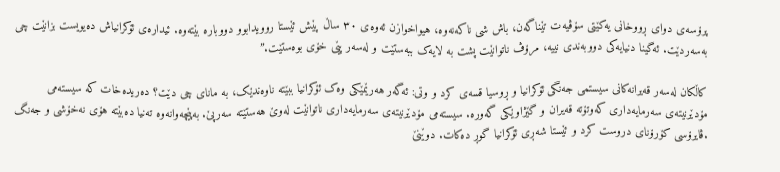پرۆسەی دوای ڕووخانی یەکێتی سۆڤیەت تێناگەن، باش شی ناکەنەوە، هیواخوازن ئەوەی ٣٠ ساڵ پێش ئێستا روویدابوو دووبارە بێتەوە. ئیدارەی ئۆکرانیاش دەیویست بزانێت چی بەسەردێت. ئەگینا دنیایەکی دووبەندی نییە، مرۆڤ ناتوانێت پشت بە لایەک ببەستێت و لەسەر پێی خۆی بوەستێت.”

کاڵکان لەسەر قەیرانەکانی سیستمی جەنگی ئۆکرانیا و ڕوسیا قسەی کرد و وتی: ئەگەر هەرێمێکی وەک ئۆکرانیا ببێتە ناوەندێک، بە مانای چی دێت؟ دەریدەخات کە سیستەمی مۆدێرنیتەی سەرمایەداری کەوتۆتە قەیران و گێژاوێکی گەورە. سیستەمی مۆدێرنیتەی سەرمایەداری ناتوانێت لەوێ هەستێتە سەرپێ. بەپێچەوانەوە تەنیا دەبێتە هۆی نەخۆشی و جەنگ .ڤایرۆسی کۆرۆنای دروست کرد و ئێستا شەڕی ئۆکرانیا گوڕ دەکات. دوێنێ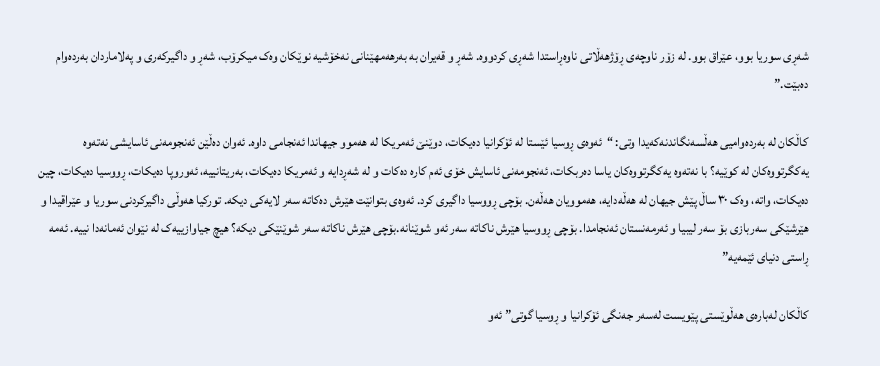شەڕی سوریا بوو، عێراق بوو. لە زۆر ناوچەی ڕۆژهەڵاتی ناوەڕاستدا شەڕی کردووە. شەڕ و قەیران بە بەرهەمهێنانی نەخۆشیە نوێکان وەک میکرۆب، شەڕ و داگیرکەری و پەلاماردان بەردەوام دەبێت.”

کاڵکان لە بەردەوامیی هەڵسەنگاندنەکەیدا وتی: “ئەوەی ڕوسیا ئێستا لە ئۆکرانیا دەیکات، دوێنێ ئەمریکا لە هەموو جیهاندا ئەنجامی داوە. ئەوان دەڵێن ئەنجومەنی ئاسایشی نەتەوە یەکگرتووەکان لە کوێیە؟ با نەتەوە یەکگرتووەکان یاسا دەربکات، ئەنجومەنی ئاسایش خۆی ئەم کارە دەکات و لە شەڕدایە و ئەمریکا دەیکات، بەریتانییە، ئەوروپا دەیکات، ڕووسیا دەیکات، چین دەیکات، واتە، وەک ٣٠ ساڵ پێش جیهان لە هەڵەدایە، هەموویان هەڵەن. بۆچی ڕووسیا داگیری کرد. ئەوەی بتوانێت هێرش دەکاتە سەر لایەکی دیکە. تورکیا هەوڵی داگیرکردنی سوریا و عێراقیدا و هێرشێکی سەربازی بۆ سەر لیبیا و ئەرمەنستان ئەنجامدا. بۆچی ڕووسیا هێرش ناکاتە سەر ئەو شوێنانە.بۆچی هێرش ناکاتە سەر شوێنێکی دیکە؟ هیچ جیاوازییەک لە نێوان ئەمانەدا نییە. ئەمە ڕاستی دنیای ئێمەیە”

کاڵکان لەبارەی هەڵوێستی پێویست لەسەر جەنگی ئۆکرانیا و ڕوسیا گوتی” ئەو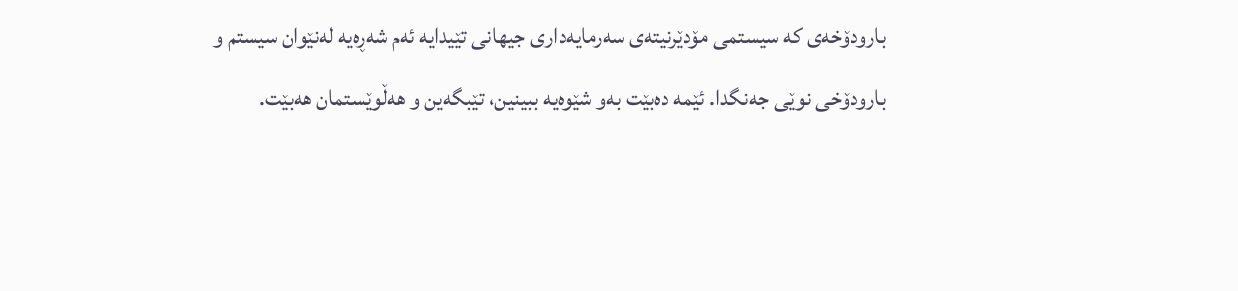بارودۆخەی کە سیستمی مۆدێرنیتەی سەرمایەداری جیهانی تێیدایە ئەم شەڕەیە لەنێوان سیستم و بارودۆخی نوێی جەنگدا. ئێمە دەبێت بەو شێوەیە ببینین، تێبگەین و هەڵوێستمان هەبێت.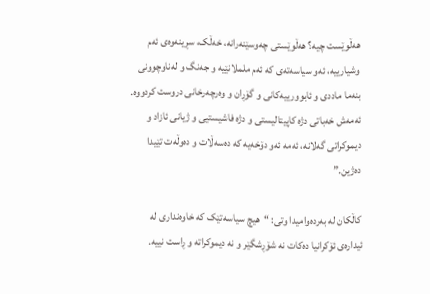هەڵوێست چیە؟ هەڵوێستی چەوسێنەرانە، خەڵک، سڕینەوەی ئەم وشیارییە، ئەو سیاسەتەی کە ئەم ململانێیە و جەنگ و لەناوچوونی بنەما ماددی و ئابوورییەکانی و گۆڕان و وەرچەرخانی دروست کردووە. ئەمەش خەباتی دژە کاپیتالیستی و دژە فاشیستیی و ژیانی ئازاد و دیموکراتی گەلانە، ئەمە ئەو دۆخەیە کە دەسەڵات و دەوڵەت تێیدا دەژین.”

کاڵکان لە بەردەوامیدا وتی: “هیچ سیاسەتێک کە خاوەنداری لە ئیدارەی ئۆکرانیا دەکات نە شۆڕشگێر و نە دیموکراتە و ڕاست نییە.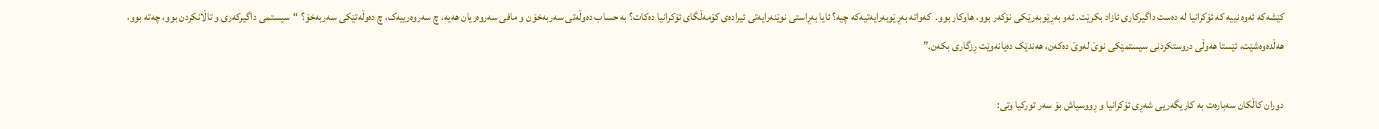کێشەکە ئەوە نییە کە ئۆکرانیا لە دەست داگیرکاری ئازاد بکرێت. ئەو بەڕێوبەرێکی نۆکەر بوو، هاوکار بوو.  کەواتە بەڕێوبەرایەتیەکە چیە؟ ئایا بەڕاستی نوێنەرایەتی ئیرادەی کۆمەڵگای ئۆکرانیا دەکات؟ بە حساب دەوڵەتی سەربەخۆن و مافی سەروەریان هەیە. چ سەروەرییەک، چ دەوڵەتێکی سەربەخۆ؟ “سیستمی داگیرکەری و تاڵانکردن بوو، چەتە بوو، هەڵدەوەشێت، ئێستا هەوڵی دروستکردنی سیستمێکی نوێ لەوێ دەکەن، هەندێک دەیانەوێت ڕزگاری بکەن.”

دوران کاڵکان سەبارەت بە کاریگەریی شەڕی ئۆکرانیا و ڕووسیاش بۆ سەر تورکیا وتی: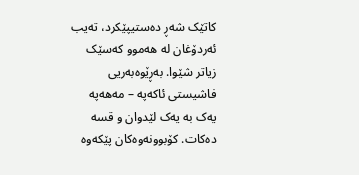کاتێک شەڕ دەستیپێکرد، تەیب ئەردۆغان لە هەموو کەسێک زیاتر شێوا. بەڕێوەبەریی فاشیستی ئاکەپە – مەهەپە یەک بە یەک لێدوان و قسە دەکات. کۆبوونەوەکان پێکەوە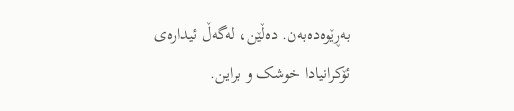بەڕێوەدەبەن. دەڵێن، لەگەڵ ئیدارەی ئۆکرانیادا خوشک و براین.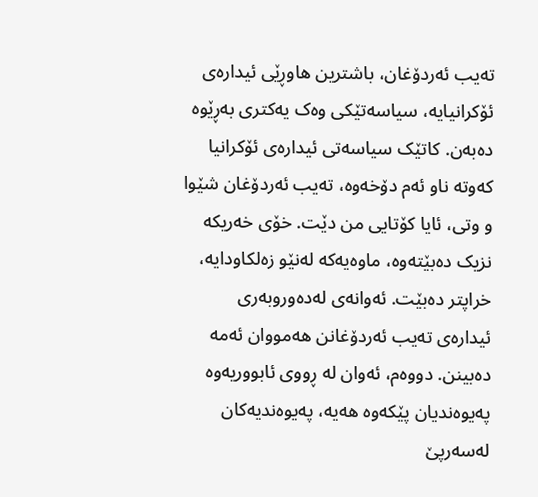تەیب ئەردۆغان، باشترین هاوڕێی ئیدارەی ئۆکرانیایە، سیاسەتێکی وەک یەکتری بەڕێوە دەبەن. کاتێک سیاسەتی ئیدارەی ئۆکرانیا کەوتە ناو ئەم دۆخەوە، تەیب ئەردۆغان شێوا و وتی، ئایا کۆتایی من دێت. خۆی خەریکە نزیک دەبێتەوە، ماوەیەکە لەنێو زەلکاودایە، خراپتر دەبێت. ئەوانەی لەدەوروبەری ئیدارەی تەیب ئەردۆغانن هەمووان ئەمە دەبینن. دووەم، ئەوان لە ڕووی ئابووریەوە پەیوەندیان پێکەوە هەیە، پەیوەندیەکان لەسەرپێ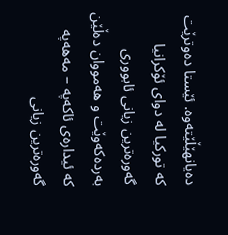دەیانهێڵێتەوە. ئێستا دەوترێت کە تورکیا لە دوای ئۆکرانیا گەورەترین زیانی ئابووری بەردەکەوێت و هەمووان دەڵێن کە ئیدارەی ئاکەپە – مەهەپە گەورەترین زیانی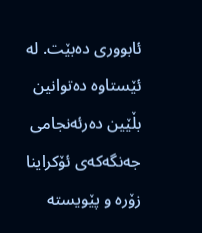ئابووری دەبێت. لە ئێستاوە دەتوانین بڵێین دەرئەنجامی جەنگەکەی ئۆکراینا زۆرە و پێویستە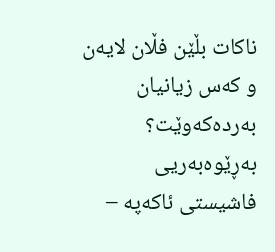ناکات بڵێن فڵان لایەن و کەس زیانیان بەردەکەوێت؟ بەڕێوەبەریی فاشیستی ئاکەپە –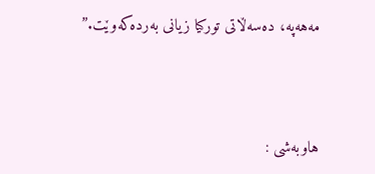مەهەپە، دەسەڵاتی تورکیا زیانی بەردەکەوێت.”



هاوبەشی :